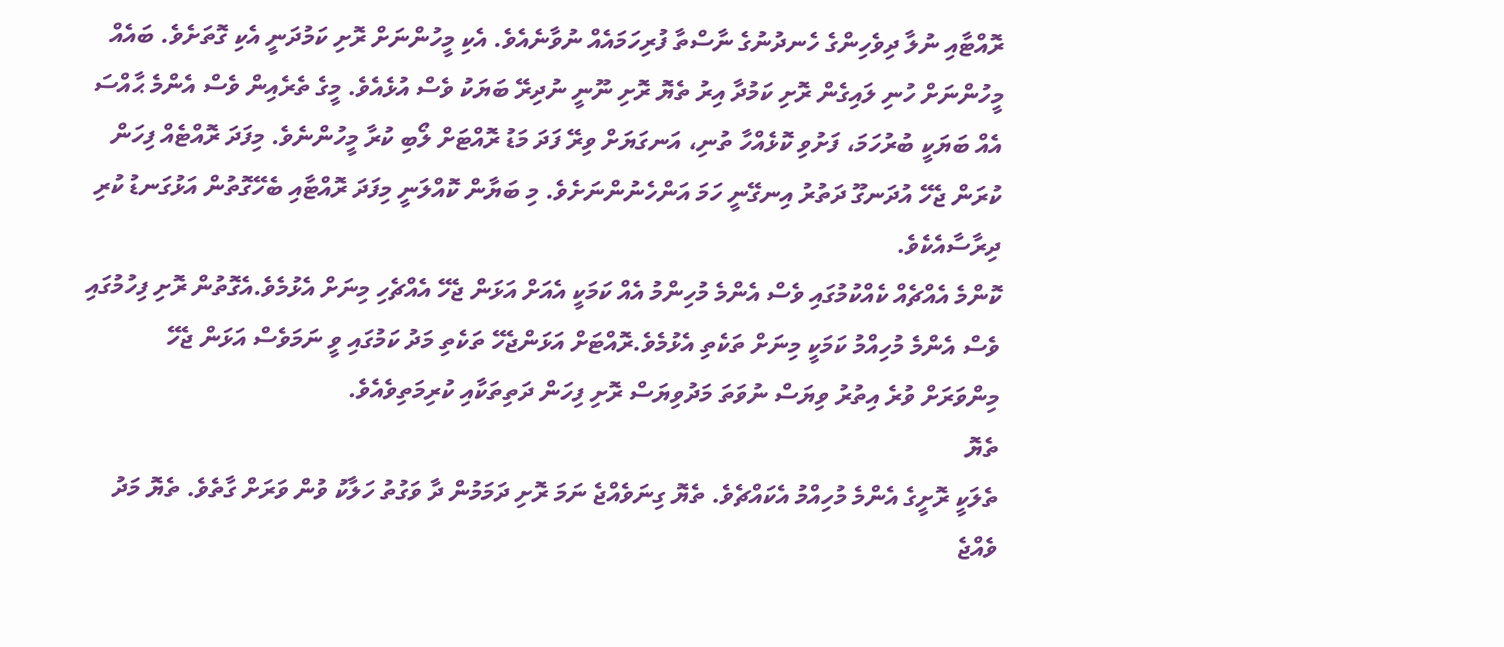ރޮއްޓާއި ނުލާ ދިވެހިންގެ ހެނދުނުގެ ނާސްތާ ފުރިހަމައެއް ނުވާނެއެވެ. އެކި މީހުންނަށް ރޮށި ކަމުދަނީ އެކި ގޮތަށެވެ. ބައެއް މީހުންނަށް ހުނި ލައިގެން ރޮށި ކަމުދާ އިރު ތެޔޮ ރޮށި ނޫނީ ނުދިރޭ ބަޔަކު ވެސް އުޅެއެވެ. މީގެ ތެރެއިން ވެސް އެންމެ ޙާއްސަ އެއް ބަޔަކީ ބުރުހަމަ، ފަށުވި ކޮޅެއްހާ ތުނި، އަނގަޔަށް ވިރޭ ފަދަ މަޑު ރޮއްޓަށް ލޯބި ކުރާ މީހުންނެވެ. މިފަދަ ރޮއްޓެއް ފިހަން ކުރަން ޖެހޭ އުދަނގޫ ދަތުރު އިނގޭނީ ހަމަ އަންހެނުންނަށެވެ. މި ބަޔާން ކޮއްލަނީ މިފަދަ ރޮއްޓާއި ބެހޭގޮތުން އަޅުގަނޑު ކުރި ދިރާސާއެކެވެ.
ކޮންމެ އެއްޗެއް ކެއްކުމުގައި ވެސް އެންމެ މުހިންމު އެއް ކަމަކީ އެއަށް އަޅަން ޖެހޭ އެއްޗެހި މިނަށް އެޅުމެވެ.އެގޮތުން ރޮށި ފިހުމުގައި ވެސް އެންމެ މުހިއްމު ކަމަކީ މިނަށް ތަކެތި އެޅުމެވެ.ރޮއްޓަށް އަޅަންޖެހޭ ތަކެތި މަދު ކަމުގައި ވީ ނަމަވެސް އަޅަން ޖެހޭ މިންވަރަށް ވުރެ އިތުރު ވިޔަސް ނުވަތަ މަދުވިޔަސް ރޮށި ފިހަން ދަތިތަކާއި ކުރިމަތިވެއެވެ.
ތެޔޮ
ތެލަކީ ރޮށީގެ އެންމެ މުހިއްމު އެކައްޗެވެ. ތެޔޮ ގިނަވެއްޖެ ނަމަ ރޮށި ދަމަމުން ދާ ވަގުތު ހަލާކު ވުން ވަރަށް ގާތެވެ. ތެޔޮ މަދު ވެއްޖެ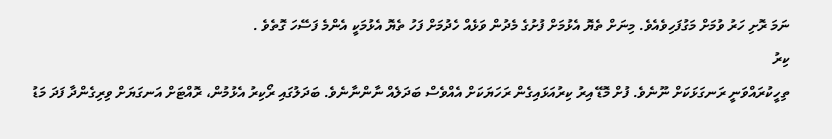ނަމަ ރޮށި ހަރު ވުމަށް މަގުފަހިވެއެވެ. މިނަށް ތެޔޮ އެޅުމަށް ފުށުގެ މެދުން ވަޅެއް ހެދުމަށް ފަހު ތެޔޮ އެޅުމަކީ އެންމެ ފަސޭހަ ގޮތެވެ .
ކިރު
ތިހީކުރައްވަނީ ރަނގަޅަކަށް ނޫނެވެ. ފުށް މޮޑޭ އިރު ކިރުއަޅައިގެން ރަހަޔަކަށް އެއްވެސް ބަދަލެއް ނާންނާނެވެ. ބަދަލުގައި ރޯކިރު އެޅުމުން، ރޮއްޓަށް އަނގަޔަށް ވިރިގެންދާ ފަދަ މަޑު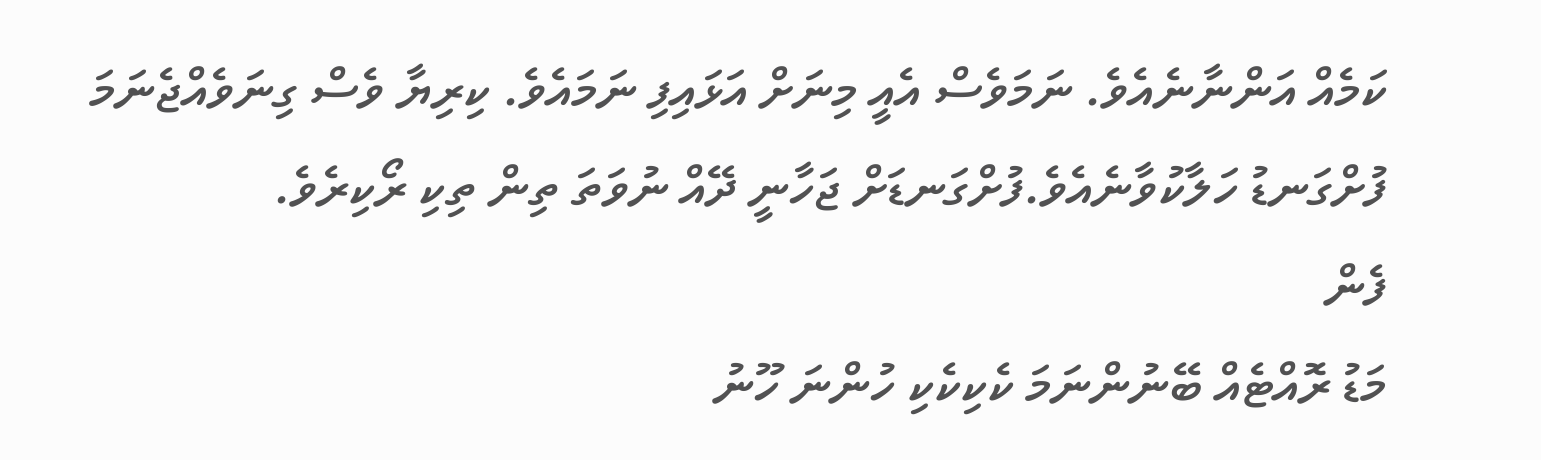ކަމެއް އަންނާނެއެވެ. ނަމަވެސް އެއީ މިނަށް އަޅައިފި ނަމައެވެ. ކިރިޔާ ވެސް ގިނަވެއްޖެނަމަ ފުށްގަނޑު ހަލާކުވާނެއެވެ.ފުށްގަނޑަށް ޖަހާނީ ދޭއް ނުވަތަ ތިން ތިކި ރޯކިރެވެ.
ފެން
މަޑު ރޮއްޓެއް ބޭނުންނަމަ ކެކިކެކި ހުންނަ ހޫނު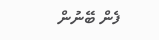ފެން ބޭނުން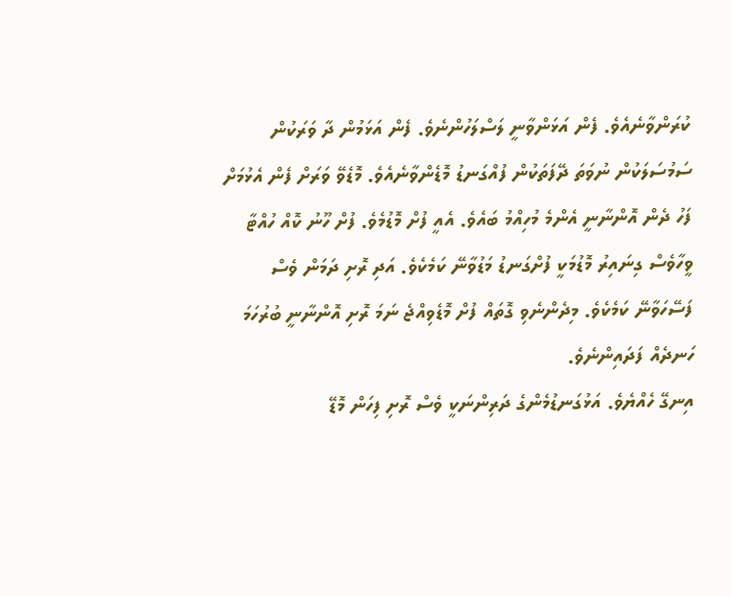ކުރަންވާނެއެވެ. ފެން އަޅަންވާނީ ލަސްލަހުންނެވެ. ފެން އަޅަމުން ދާ ވަރަކުން ސަމުސަލަކުން ނުވަތަ ދޭފަތަކުން ފުއްގަނޑު މޮޑެންވާނެއެވެ. މޮޑެވޭ ވަރަށް ފެން އެޅުމަށް ފަހު ދެން އޮންނާނީ އެންމެ މުހިއްމު ބައެވެ. އެއީ ފުށް މޮޑުމެވެ. ފުށް ހޫނު ކޮއް ހުއްޓާ ވީހާވެސް ގިނައިރު މޮޑުމަކީ ފުށްގަނޑު މަޑުވާނޭ ކަމެކެވެ. އަދި ރޮށި ދަމަން ވެސް ފަސޭހަވާނޭ ކަމެކެވެ. މިދެންނެވި ގޮތައް ފުށް މޮޑެވިއްޖެ ނަމަ ރޮށި އޮންނާނީ ބުރުހަމަ ހަނދެއް ފަދައިންނެވެ.
އިނގޭ ހެއްޔެވެ. އަޅުގަނޑުމެންގެ ދަރިންނަކީ ވެސް ރޮށި ފިހަން މޮޑޭ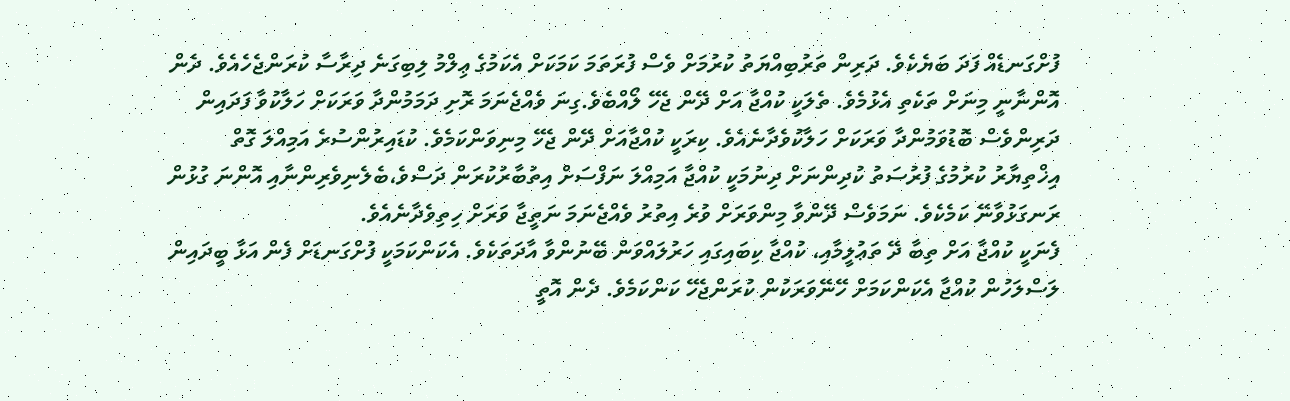ފުށްގަނޑެއް ފަދަ ބަޔެކެވެ. ދަރިން ތަރުބިއްޔަތު ކުރުމަށް ވެސް ފުރަތަމަ ކަމަކަށް އެކަމުގެ ޢިލްމު ލިބިގަނެ ދިރާސާ ކުރަންޖެހެއެވެ. ދެން އޮންނާނީ މިނަށް ތަކެތި އެޅުމެވެ. ތެލަކީ ކުއްޖާ އަށް ދޭން ޖެހޭ ލޯއްބެވެ.ގިނަ ވެއްޖެނަމަ ރޮށި ދަމަމުންދާ ވަރަކަށް ހަލާކުވާ ފަދައިން ދަރިންވެސް ބޮޑުވަމުންދާ ވަރަކަށް ހަލާކުވެދާނެއެވެ. ކިރަކީ ކުއްޖާއަށް ދޭން ޖެހޭ މިނިވަންކަމެވެ. ކުޑައިރުންސުރެ އަމިއްލަ ގޮތް އިޚްތިޔާރު ކުރުމުގެ ފުރުސަތު ކުދިންނަށް ދިނުމަކީ ކުއްޖާ އަމިއްލަ ނަފްސަށް އިތުބާރުކުރަން ދަސްވެ،ބެލެނިވެރިންނާއި އޮންނަ ގުޅުން ރަނގަޅުވާނޭ ކަމެކެވެ. ނަމަވެސް ދޭންވާ މިންވަރަށް ވުރެ އިތުރު ވެއްޖެނަމަ ނަތީޖާ ވަރަށް ހިތިވެދާނެއެވެ.
ފެނަކީ ކުއްޖާ އަށް ތިބާ ދޭ ތަޢުލީމާއި، ކުއްޖާ ކިބައިގައި ހަރުލައްވަން ބޭނުންވާ އާދަތަކެވެ. އެކަންކަމަކީ ފުށްގަނޑަށް ފެން އަޅާ ބީދައިން ލަސްލަހުން ކުއްޖާ އެކަންކަމަށް ހޭނޭވަރަކުން ކުރަންޖެހޭ ކަންކަމެވެ. ދެން އޮތީ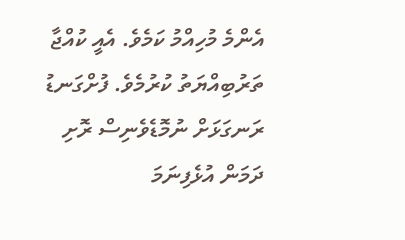އެންމެ މުހިއްމު ކަމެވެ. އެއީ ކުއްޖާ ތަރުބިއްޔަތު ކުރުމެވެ. ފުށްގަނޑު ރަނގަޅަށް ނުމޮޑެވެނިސް ރޮށި ދަމަން އުޅެފިނަމަ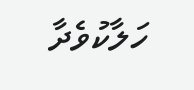ހަލާކުވެދާ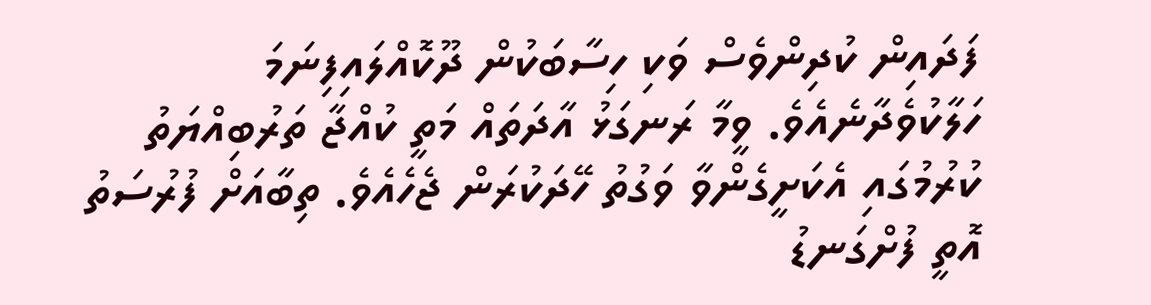ފަދައިން ކުދިންވެސް ވަކި ހިސާބަކުން ދޫކޮއްލައިފިނަމަ ހަލާކުވެދާނެއެވެ. ވީމާ ރަނގަޅު އާދަތައް މަތީ ކުއްޖާ ތަރުބިއްޔަތު ކުރުމުގައި އެކަށީގެންވާ ވަގުތު ހޭދަކުރަން ޖެހެއެވެ. ތިބާއަށް ފުރުސަތު އޮތީ ފުށްގަނޑު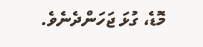މޮޑެ، ގުޅަ ޖަހަންދެނެވެ.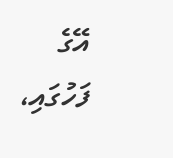އޭގެ ފަހުގައި،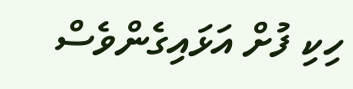ހިކި ފުށް އަޅައިގެންވެސް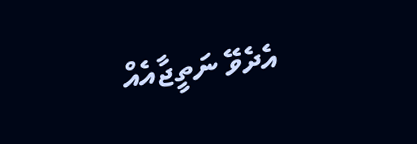އެދެވޭ ނަތީޖާއެއް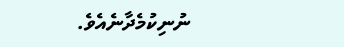ނުނިކުމެދާނެއެވެ.